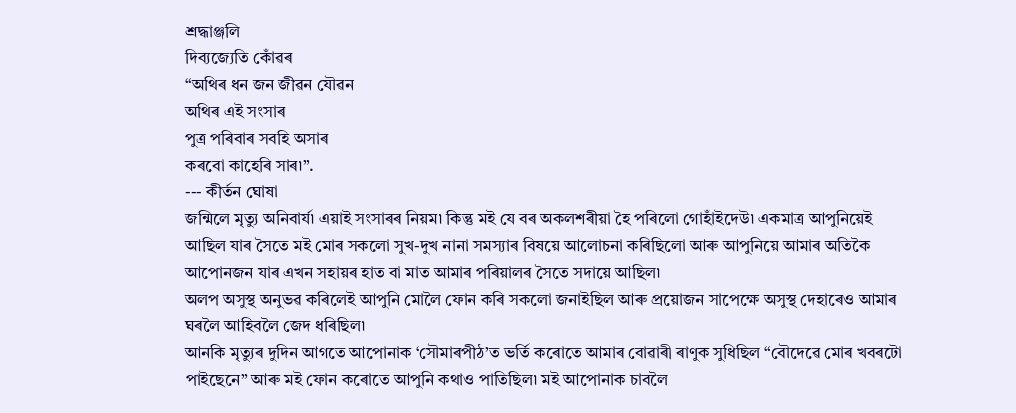শ্ৰদ্ধাঞ্জলি
দিব্যজ্যেতি কোঁৱৰ
“অথিৰ ধন জন জীৱন যৌৱন
অথিৰ এই সংসাৰ
পুত্ৰ পৰিবাৰ সবহি অসাৰ
কৰবো কাহেৰি সাৰ৷”.
--- কীৰ্তন ঘোষা
জন্মিলে মৃত্যু অনিবাৰ্য৷ এয়াই সংসাৰৰ নিয়ম৷ কিন্তু মই যে বৰ অকলশৰীয়া হৈ পৰিলো গোহাঁইদেউ৷ একমাত্ৰ আপুনিয়েই আছিল যাৰ সৈতে মই মোৰ সকলো সুখ-দুখ নানা সমস্যাৰ বিষয়ে আলোচনা কৰিছিলো আৰু আপুনিয়ে আমাৰ অতিকৈ আপোনজন যাৰ এখন সহায়ৰ হাত বা মাত আমাৰ পৰিয়ালৰ সৈতে সদায়ে আছিল৷
অলপ অসুস্থ অনুভৱ কৰিলেই আপুনি মোলৈ ফোন কৰি সকলো জনাইছিল আৰু প্ৰয়োজন সাপেক্ষে অসুস্থ দেহাৰেও আমাৰ ঘৰলৈ আহিবলৈ জেদ ধৰিছিল৷
আনকি মৃত্যুৰ দুদিন আগতে আপোনাক ‘সৌমাৰপীঠ’ত ভৰ্তি কৰোতে আমাৰ বোৱাৰী ৰাণুক সুধিছিল “বৌদেৱে মোৰ খবৰটো পাইছেনে” আৰু মই ফোন কৰোতে আপুনি কথাও পাতিছিল৷ মই আপোনাক চাবলৈ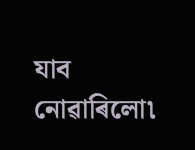যাব নোৱাৰিলো৷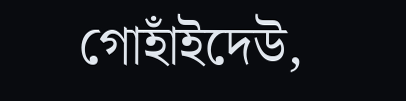গোহাঁইদেউ,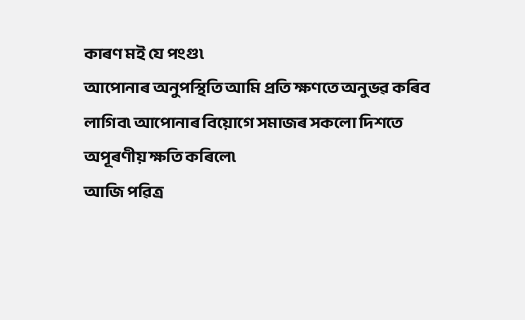কাৰণ মই যে পংগু৷
আপোনাৰ অনুপস্থিতি আমি প্ৰতি ক্ষণতে অনুভৱ কৰিব লাগিব৷ আপোনাৰ বিয়োগে সমাজৰ সকলো দিশতে অপূৰণীয় ক্ষতি কৰিলে৷
আজি পৱিত্ৰ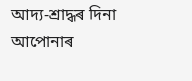আদ্য-শ্ৰাদ্ধৰ দিনা আপোনাৰ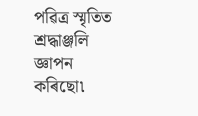পৱিত্ৰ স্মৃতিত শ্ৰদ্ধাঞ্জলি জ্ঞাপন কৰিছো৷